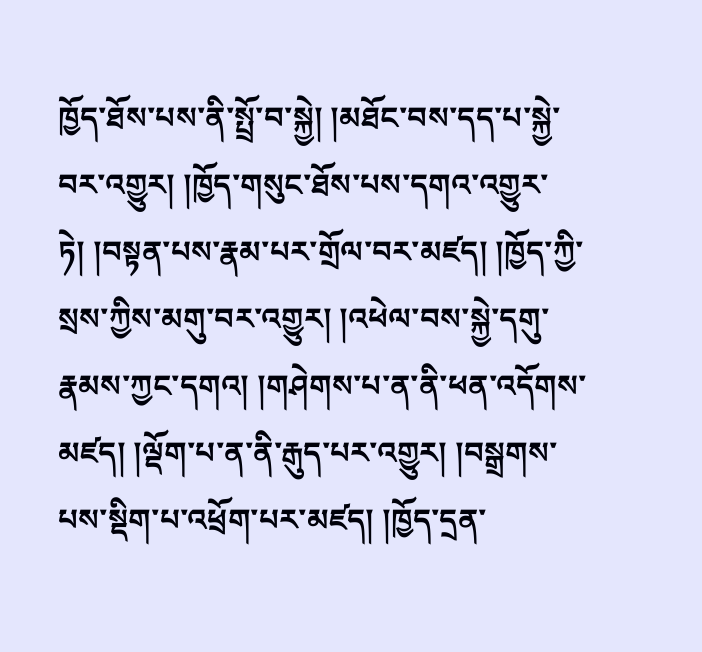ཁྱོད་ཐོས་པས་ནི་སྤྲོ་བ་སྐྱེ། །མཐོང་བས་དད་པ་སྐྱེ་བར་འགྱུར། །ཁྱོད་གསུང་ཐོས་པས་དགའ་འགྱུར་ཏེ། །བསྟན་པས་རྣམ་པར་གྲོལ་བར་མཛད། །ཁྱོད་ཀྱི་སྲས་ཀྱིས་མགུ་བར་འགྱུར། །འཕེལ་བས་སྐྱེ་དགུ་རྣམས་ཀྱང་དགའ། །གཤེགས་པ་ན་ནི་ཕན་འདོགས་མཛད། །ལྡོག་པ་ན་ནི་རྒུད་པར་འགྱུར། །བསྒྲགས་པས་སྡིག་པ་འཕྲོག་པར་མཛད། །ཁྱོད་དྲན་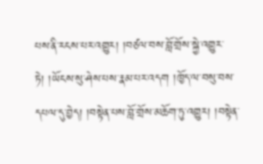པས་ནི་རངས་པར་འགྱུར། །བཙལ་བས་བློ་གྲོས་སྐྱེ་འགྱུར་ཏེ། །ཡོངས་སུ་ཤེས་པས་རྣམ་པར་འདག །ཁྱོད་ལ་བསུ་བས་དཔལ་དུ་བྱེད། །བསྟེན་པས་བློ་གྲོས་མཆོག་ཏུ་འགྱུར། །བསྟེན་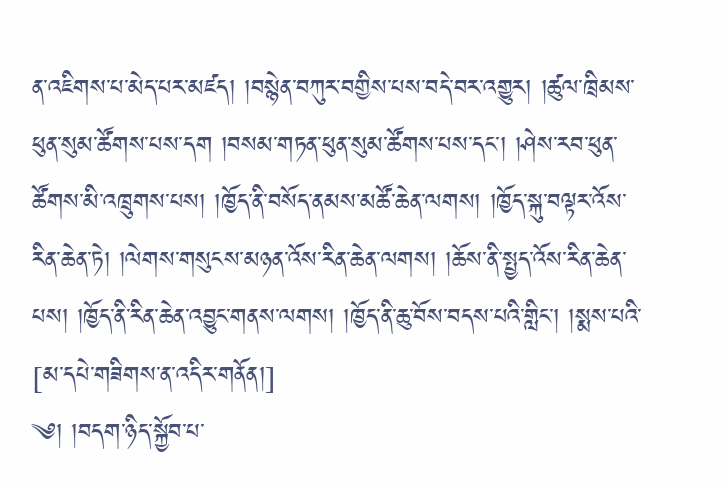ན་འཇིགས་པ་མེད་པར་མཛད། །བསྙེན་བཀུར་བགྱིས་པས་བདེ་བར་འགྱུར། །ཚུལ་ཁྲིམས་ཕུན་སུམ་ཚོགས་པས་དག །བསམ་གཏན་ཕུན་སུམ་ཚོགས་པས་དང་། །ཤེས་རབ་ཕུན་ཚོགས་མི་འཁྲུགས་པས། །ཁྱོད་ནི་བསོད་ནམས་མཚོ་ཆེན་ལགས། །ཁྱོད་སྐུ་བལྟར་འོས་རིན་ཆེན་ཏེ། །ལེགས་གསུངས་མཉན་འོས་རིན་ཆེན་ལགས། །ཆོས་ནི་སྤྱད་འོས་རིན་ཆེན་པས། །ཁྱོད་ནི་རིན་ཆེན་འབྱུང་གནས་ལགས། །ཁྱོད་ནི་ཆུ་བོས་བདས་པའི་གླིང་། །སྨས་པའི་
[མ་དཔེ་གཟིགས་ན་འདིར་གནོན།]
༄། །བདག་ཉིད་སྐྱོབ་པ་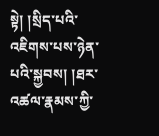སྟེ། །སྲིད་པའི་འཇིགས་པས་ཉེན་པའི་སྐྱབས། །ཐར་འཚལ་རྣམས་ཀྱི་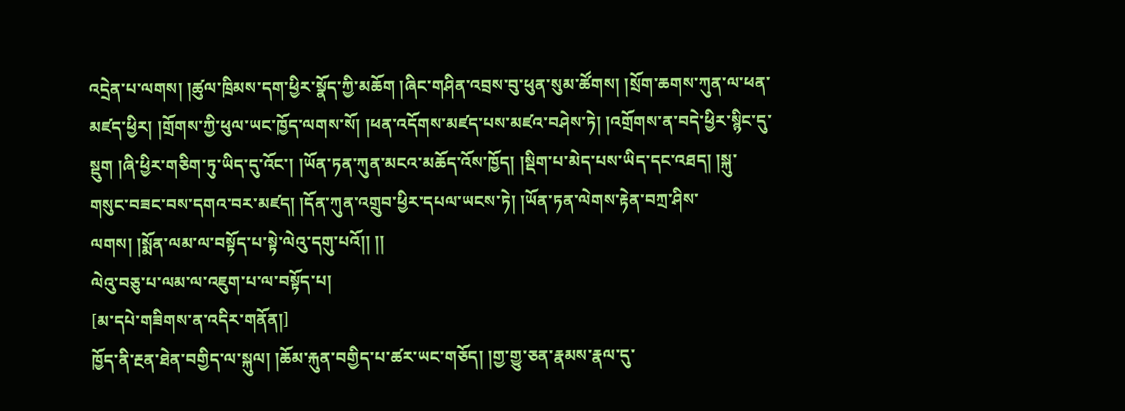འདྲེན་པ་ལགས། །ཚུལ་ཁྲིམས་དག་ཕྱིར་སྣོད་ཀྱི་མཆོག །ཞིང་གཤིན་འབྲས་བུ་ཕུན་སུམ་ཚོགས། །སྲོག་ཆགས་ཀུན་ལ་ཕན་མཛད་ཕྱིར། །གྲོགས་ཀྱི་ཕུལ་ཡང་ཁྱོད་ལགས་སོ། །ཕན་འདོགས་མཛད་པས་མཛའ་བཤེས་ཏེ། །འགྲོགས་ན་བདེ་ཕྱིར་སྙིང་དུ་སྡུག །ཞི་ཕྱིར་གཅིག་ཏུ་ཡིད་དུ་འོང་། །ཡོན་ཏན་ཀུན་མངའ་མཆོད་འོས་ཁྱོད། །སྡིག་པ་མེད་པས་ཡིད་དང་འཐད། །སྐུ་གསུང་བཟང་བས་དགའ་བར་མཛད། །དོན་ཀུན་འགྲུབ་ཕྱིར་དཔལ་ཡངས་ཏེ། །ཡོན་ཏན་ལེགས་རྟེན་བཀྲ་ཤིས་ལགས། །སྨོན་ལམ་ལ་བསྟོད་པ་སྟེ་ལེའུ་དགུ་པའོ།། །།
ལེའུ་བཅུ་པ་ལམ་ལ་འཇུག་པ་ལ་བསྟོད་པ།
[མ་དཔེ་གཟིགས་ན་འདིར་གནོན།]
ཁྱོད་ནི་རྔན་ཐེན་བགྱིད་ལ་སྐུལ། །ཆོམ་རྐུན་བགྱིད་པ་ཚར་ཡང་གཅོད། །གྱ་གྱུ་ཅན་རྣམས་རྣལ་དུ་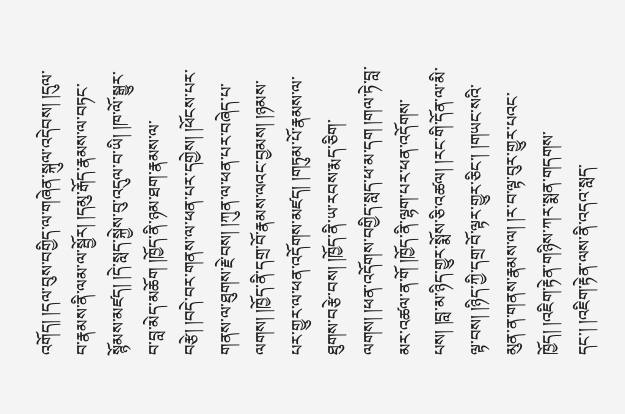འགོད། །དལ་བུས་བགྱིད་ལ་གཞེན་སྐུལ་འདེབས། །དུལ་བ་རྣམས་ནི་ལམ་ལ་སྦྱོར། །དམུ་རྒོད་རྣམས་ལ་བཏང་སྙོམས་མཛད། །དེ་སླད་སྐྱེས་བུ་འདུལ་བ་ཡི། །ཁ་ལོ་སྒྱུར་བ་བླ་མེད་མཆོག །ཁྱོད་ནི་ཉམ་ཐག་རྣམས་ལ་བརྩེ། །བདེ་བར་གནས་ལ་ཕན་པར་དགྱེས། །ཕོངས་པར་གནས་ལ་ཐུགས་རྗེ་བས། །ཀུན་ལ་ཕན་པར་བཞེད་པ་ལགས། །ཁྱོད་ནི་དགྲ་བོ་རྣམས་ལའང་བྱམས། །ཉམས་པར་གྱུར་ལ་ཕན་འདོགས་མཛད། །གཏུམ་པོ་རྣམས་ལ་ཐུགས་བརྩེ་བས། །ཁྱོད་ནི་ཡ་རབས་རྨད་ཅིག་ལགས། །ཕན་འདོགས་བགྱིད་སླད་ཕ་མ་དག །གལ་ཏེ་བླ་མར་འཚལ་ན་གོ །ཁྱོད་ནི་ལྷག་པར་ཕན་འདོགས་པས། །བླ་མ་ཉིད་གྱུར་སྨོས་ཅི་འཚལ། །རང་གི་དོན་ལ་མི་ལྟ་བས། །ཉིད་ཀྱི་དགྲ་བོ་ལྟར་གྱུར་ཅིང་། །གཡང་སའི་མུན་ན་གནས་རྣམས་ལ། །ར་བ་ལྟ་བུར་གྱུར་པའང་ཁྱོད། །འཇིག་རྟེན་གཉིས་ཀར་སྨན་གདགས་དང་། །འཇིག་རྟེན་ལས་ནི་འདའ་སླད་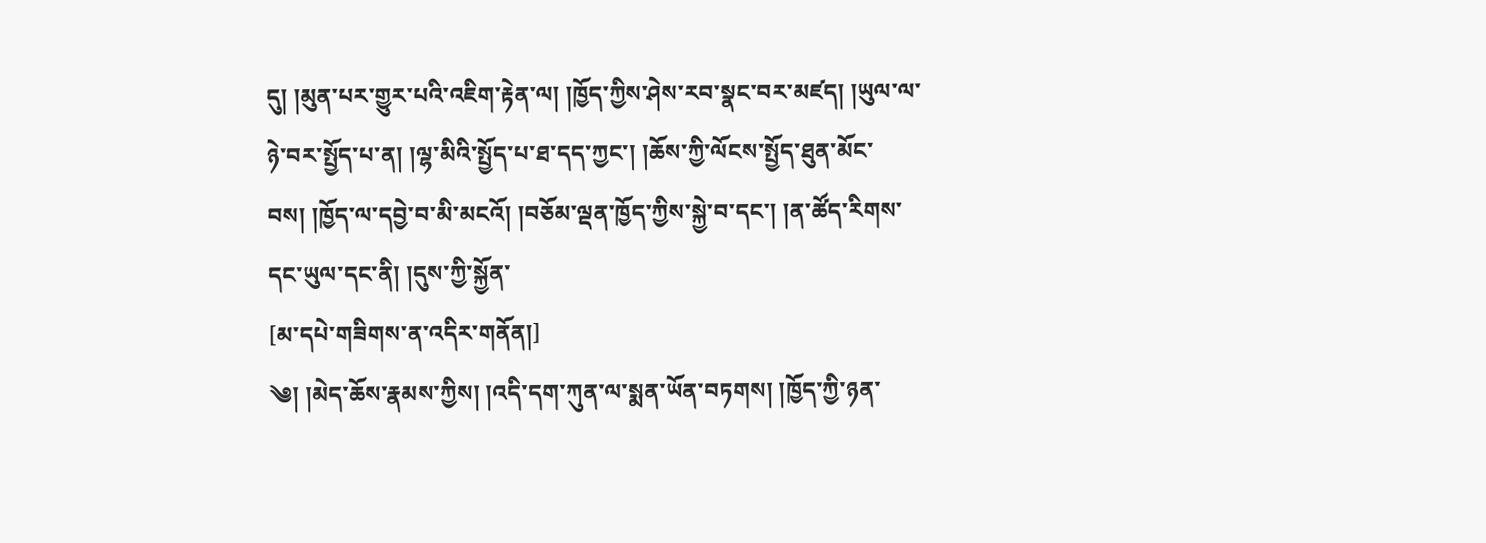དུ། །མུན་པར་གྱུར་པའི་འཇིག་རྟེན་ལ། །ཁྱོད་ཀྱིས་ཤེས་རབ་སྣང་བར་མཛད། །ཡུལ་ལ་ཉེ་བར་སྤྱོད་པ་ན། །ལྷ་མིའི་སྤྱོད་པ་ཐ་དད་ཀྱང་། །ཆོས་ཀྱི་ལོངས་སྤྱོད་ཐུན་མོང་བས། །ཁྱོད་ལ་དབྱེ་བ་མི་མངའོ། །བཅོམ་ལྡན་ཁྱོད་ཀྱིས་སྐྱེ་བ་དང་། །ན་ཚོད་རིགས་དང་ཡུལ་དང་ནི། །དུས་ཀྱི་སྐྱོན་
[མ་དཔེ་གཟིགས་ན་འདིར་གནོན།]
༄། །མེད་ཆོས་རྣམས་ཀྱིས། །འདི་དག་ཀུན་ལ་སྨན་ཡོན་བཏགས། །ཁྱོད་ཀྱི་ཉན་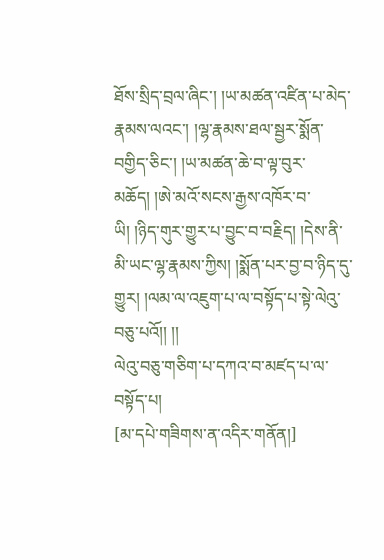ཐོས་སྲིད་བྲལ་ཞིང་། །ཡ་མཚན་འཛིན་པ་མེད་རྣམས་ལའང་། །ལྷ་རྣམས་ཐལ་སྦྱར་སྨོན་བགྱིད་ཅིང་། །ཡ་མཚན་ཆེ་བ་ལྟ་བུར་མཆོད། །ཨེ་མའོ་སངས་རྒྱས་འཁོར་བ་ཡི། །ཉིད་གུར་གྱུར་པ་བྱུང་བ་བརྗིད། །དེས་ནི་མི་ཡང་ལྷ་རྣམས་ཀྱིས། །སྨོན་པར་བྱ་བ་ཉིད་དུ་གྱུར། །ལམ་ལ་འཇུག་པ་ལ་བསྟོད་པ་སྟེ་ལེའུ་བཅུ་པའོ།། །།
ལེའུ་བཅུ་གཅིག་པ་དཀའ་བ་མཛད་པ་ལ་བསྟོད་པ།
[མ་དཔེ་གཟིགས་ན་འདིར་གནོན།]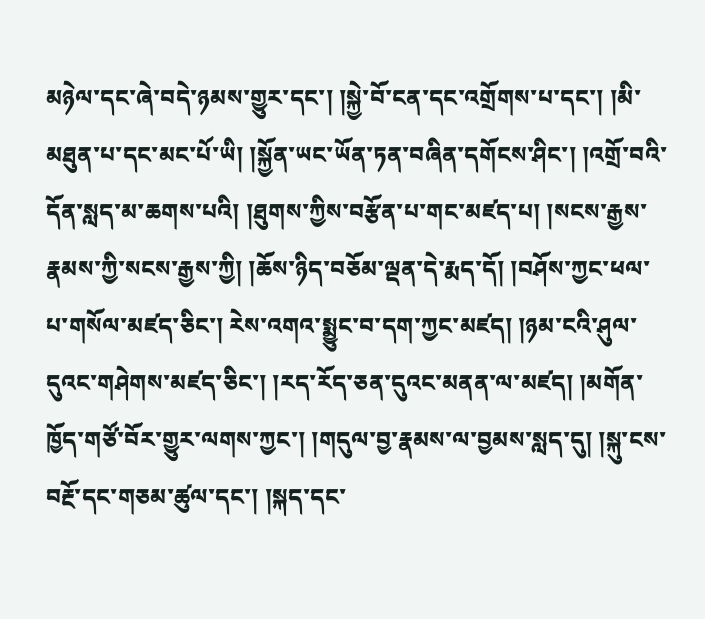མཉེལ་དང་ཞེ་བདེ་ཉམས་གྱུར་དང་། །སྐྱེ་བོ་ངན་དང་འགྲོགས་པ་དང་། །མི་མཐུན་པ་དང་མང་པོ་ཡི། །སྐྱོན་ཡང་ཡོན་ཏན་བཞིན་དགོངས་ཤིང་། །འགྲོ་བའི་དོན་སླད་མ་ཆགས་པའི། །ཐུགས་ཀྱིས་བརྩོན་པ་གང་མཛད་པ། །སངས་རྒྱས་རྣམས་ཀྱི་སངས་རྒྱས་ཀྱི། །ཆོས་ཉིད་བཅོམ་ལྡན་དེ་རྨད་དོ། །བཤོས་ཀྱང་ཕལ་པ་གསོལ་མཛད་ཅིང་། རེས་འགའ་སྨྱུང་བ་དག་ཀྱང་མཛད། །ཉམ་ངའི་ཤུལ་དུའང་གཤེགས་མཛད་ཅིང་། །རད་རོད་ཅན་དུའང་མནན་ལ་མཛད། །མགོན་ཁྱོད་གཙོ་བོར་གྱུར་ལགས་ཀྱང་། །གདུལ་བྱ་རྣམས་ལ་བྱམས་སླད་དུ། །སྐུ་ངས་བརྔོ་དང་གཅམ་ཚུལ་དང་། །སྐད་དང་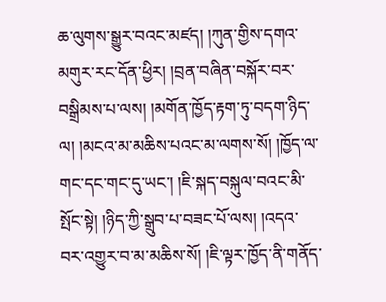ཆ་ལུགས་སྒྱུར་བའང་མཛད། །ཀུན་གྱིས་དགའ་མགུར་རང་དོན་ཕྱིར། །བྲན་བཞིན་བསྐོར་བར་བསྒྲིམས་པ་ལས། །མགོན་ཁྱོད་རྟག་ཏུ་བདག་ཉིད་ལ། །མངའ་མ་མཆིས་པའང་མ་ལགས་སོ། །ཁྱོད་ལ་གང་དང་གང་དུ་ཡང་། །ཇི་སྐད་བསྐུལ་བའང་མི་སྤོང་སྟེ། །ཉིད་ཀྱི་སྒྲུབ་པ་བཟང་པོ་ལས། །འདའ་བར་འགྱུར་བ་མ་མཆིས་སོ། །ཇི་ལྟར་ཁྱོད་ནི་གནོད་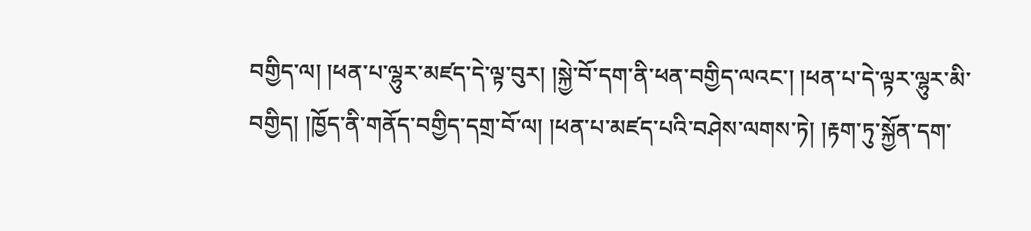བགྱིད་ལ། །ཕན་པ་ལྷུར་མཛད་དེ་ལྟ་བུར། །སྐྱེ་བོ་དག་ནི་ཕན་བགྱིད་ལའང་། །ཕན་པ་དེ་ལྟར་ལྷུར་མི་བགྱིད། །ཁྱོད་ནི་གནོད་བགྱིད་དགྲ་བོ་ལ། །ཕན་པ་མཛད་པའི་བཤེས་ལགས་ཏེ། །རྟག་ཏུ་སྐྱོན་དག་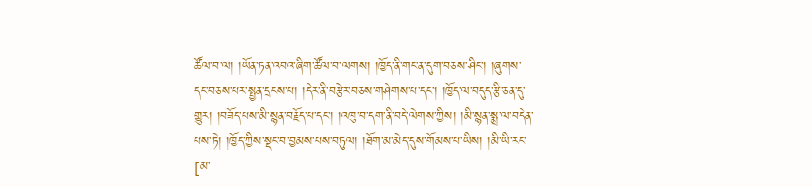ཚོལ་བ་ལ། །ཡོན་ཏན་འབའ་ཞིག་ཚོལ་བ་ལགས། །ཁྱོད་ནི་གང་ན་དུག་བཅས་ཤིང་། །ཞུགས་དང་བཅས་པར་སྤྱན་དྲངས་པ། །དེར་ནི་བརྩེར་བཅས་གཤེགས་པ་དང་། །ཁྱོད་ལ་བདུད་རྩི་ཅན་དུ་གྱུར། །བཟོད་པས་མི་སྙན་བརྗོད་པ་དང་། །འཁུ་བ་དག་ནི་བདེ་ལེགས་ཀྱིས། །མི་སྙན་སྨྲ་ལ་བདེན་པས་ཏེ། །ཁྱོད་ཀྱིས་སྡང་བ་བྱམས་པས་བཏུལ། །ཐོག་མ་མེད་དུས་གོམས་པ་ཡིས། །མི་ཡི་རང་
[མ་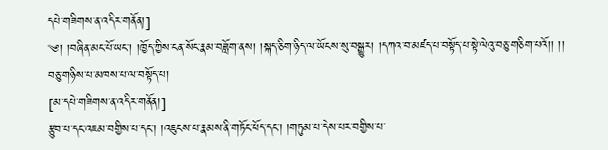དཔེ་གཟིགས་ན་འདིར་གནོན།]
༄། །བཞིན་མང་པོ་ཡང་། །ཁྱོད་ཀྱིས་ངན་སོང་རྣམ་བཟློག་ནས། །སྐད་ཅིག་ཉིད་ལ་ཡོངས་སུ་བསྒྱུར། །དཀའ་བ་མཛད་པ་བསྟོད་པ་སྟེ་ལེའུ་བཅུ་གཅིག་པའོ།། །།
བཅུ་གཉིས་པ་མཁས་པ་ལ་བསྟོད་པ།
[མ་དཔེ་གཟིགས་ན་འདིར་གནོན།]
རྩུབ་པ་དང་འཇམ་བགྱིས་པ་དང་། །འཇུངས་པ་རྣམས་ནི་གཏོང་ཕོད་དང་། །གཏུམ་པ་དེས་པར་བགྱིས་པ་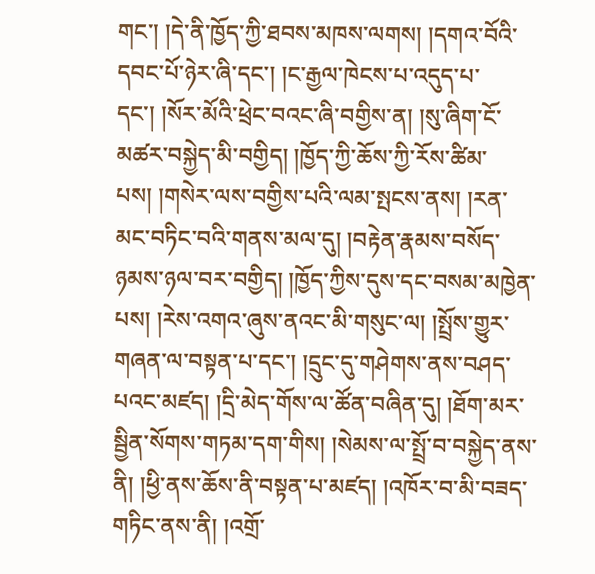གང་། །དེ་ནི་ཁྱོད་ཀྱི་ཐབས་མཁས་ལགས། །དགའ་བོའི་དབང་པོ་ཉེར་ཞི་དང་། །ང་རྒྱལ་ཁེངས་པ་འདུད་པ་དང་། །སོར་མོའི་ཕྲེང་བའང་ཞི་བགྱིས་ན། །སུ་ཞིག་ངོ་མཚར་བསྐྱེད་མི་བགྱིད། །ཁྱོད་ཀྱི་ཆོས་ཀྱི་རོས་ཚིམ་པས། །གསེར་ལས་བགྱིས་པའི་ལམ་སྤངས་ནས། །རན་མང་བཏིང་བའི་གནས་མལ་དུ། །བརྟེན་རྣམས་བསོད་ཉམས་ཉལ་བར་བགྱིད། །ཁྱོད་ཀྱིས་དུས་དང་བསམ་མཁྱེན་པས། །རེས་འགའ་ཞུས་ནའང་མི་གསུང་ལ། །སྤྲོས་གྱུར་གཞན་ལ་བསྟན་པ་དང་། །དྲུང་དུ་གཤེགས་ནས་བཤད་པའང་མཛད། །དྲི་མེད་གོས་ལ་ཚོན་བཞིན་དུ། །ཐོག་མར་སྦྱིན་སོགས་གཏམ་དག་གིས། །སེམས་ལ་སྤྲོ་བ་བསྐྱེད་ནས་ནི། །ཕྱི་ནས་ཆོས་ནི་བསྟན་པ་མཛད། །འཁོར་བ་མི་བཟད་གཏིང་ནས་ནི། །འགྲོ་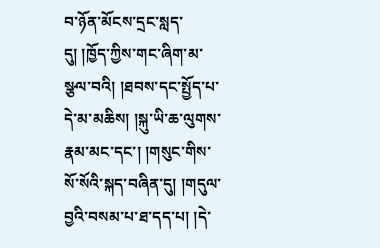བ་ཉོན་མོངས་དྲང་སླད་དུ། །ཁྱོད་ཀྱིས་གང་ཞིག་མ་སྩལ་བའི། །ཐབས་དང་སྤྱོད་པ་དེ་མ་མཆིས། །སྐུ་ཡི་ཆ་ལུགས་རྣམ་མང་དང་། །གསུང་གིས་སོ་སོའི་སྐད་བཞིན་དུ། །གདུལ་བྱའི་བསམ་པ་ཐ་དད་པ། །དེ་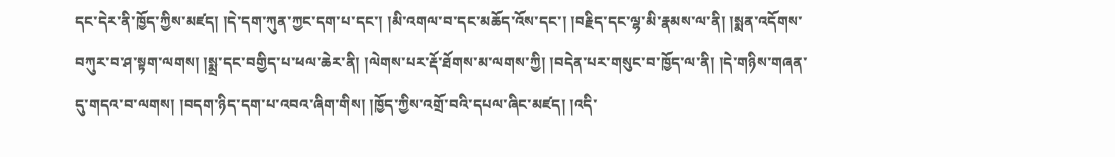དང་དེར་ནི་ཁྱོད་ཀྱིས་མཛད། །དེ་དག་ཀུན་ཀྱང་དག་པ་དང་། །མི་འགལ་བ་དང་མཆོད་འོས་དང་། །བརྗིད་དང་ལྷ་མི་རྣམས་ལ་ནི། །སྨན་འདོགས་བཀུར་བ་ཤ་སྟག་ལགས། །སྨྲ་དང་བགྱིད་པ་ཕལ་ཆེར་ནི། །ལེགས་པར་རྡོ་ཐོགས་མ་ལགས་ཀྱི། །བདེན་པར་གསུང་བ་ཁྱོད་ལ་ནི། །དེ་གཉིས་གཞན་དུ་གདའ་བ་ལགས། །བདག་ཉིད་དག་པ་འབའ་ཞིག་གིས། །ཁྱོད་ཀྱིས་འགྲོ་བའི་དཔལ་ཞིང་མཛད། །འདི་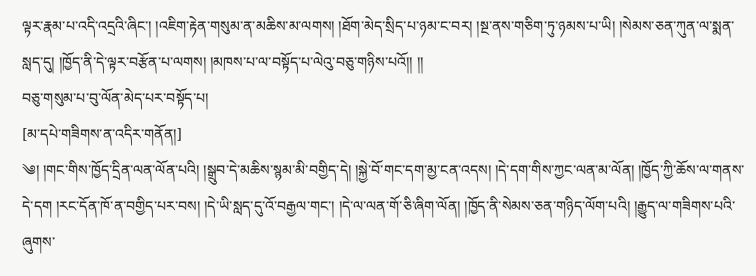ལྟར་རྣམ་པ་འདི་འདྲའི་ཞིང་། །འཇིག་རྟེན་གསུམ་ན་མཆིས་མ་ལགས། །ཐོག་མེད་སྲིད་པ་ཉམ་ང་བར། །སྔ་ནས་གཅིག་ཏུ་ཉམས་པ་ཡི། །སེམས་ཅན་ཀུན་ལ་སྨན་སླད་དུ། །ཁྱོད་ནི་དེ་ལྟར་བརྩོན་པ་ལགས། །མཁས་པ་ལ་བསྟོད་པ་ལེའུ་བཅུ་གཉིས་པའོ།། །།
བཅུ་གསུམ་པ་བུ་ལོན་མེད་པར་བསྟོད་པ།
[མ་དཔེ་གཟིགས་ན་འདིར་གནོན།]
༄། །གང་གིས་ཁྱོད་དྲིན་ལན་ལོན་པའི། །སྒྲུབ་དེ་མཆིས་སྙམ་མི་བགྱིད་དེ། །སྐྱེ་བོ་གང་དག་མྱ་ངན་འདས། །དེ་དག་གིས་ཀྱང་ལན་མ་ལོན། །ཁྱོད་ཀྱི་ཆོས་ལ་གནས་དེ་དག །རང་དོན་ཁོ་ན་བགྱིད་པར་བས། །དེ་ཡི་སླད་དུ་འོ་བརྒྱལ་གང་། །དེ་ལ་ལན་གོ་ཅི་ཞིག་ལོན། །ཁྱོད་ནི་སེམས་ཅན་གཉིད་ལོག་པའི། །རྒྱུད་ལ་གཟིགས་པའི་ཞུགས་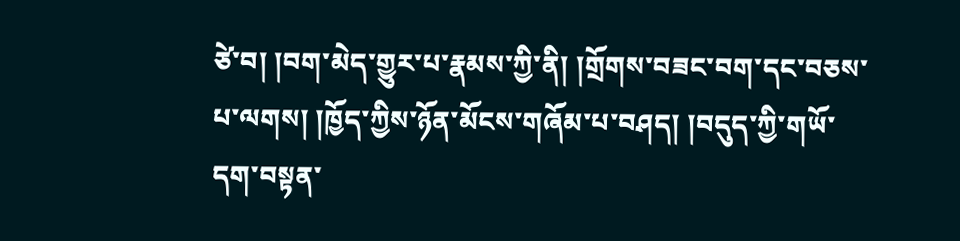ཙེ་བ། །བག་མེད་གྱུར་པ་རྣམས་ཀྱི་ནི། །གྲོགས་བཟང་བག་དང་བཅས་པ་ལགས། །ཁྱོད་ཀྱིས་ཉོན་མོངས་གཞོམ་པ་བཤད། །བདུད་ཀྱི་གཡོ་དག་བསྟན་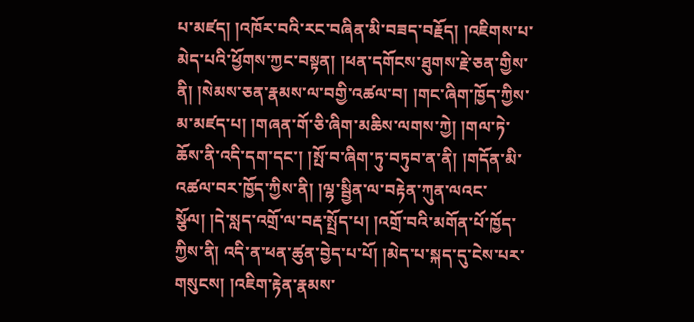པ་མཛད། །འཁོར་བའི་རང་བཞིན་མི་བཟད་བརྗོད། །འཇིགས་པ་མེད་པའི་ཕྱོགས་ཀྱང་བསྟན། །ཕན་དགོངས་ཐུགས་རྗེ་ཅན་གྱིས་ནི། །སེམས་ཅན་རྣམས་ལ་བགྱི་འཚལ་བ། །གང་ཞིག་ཁྱོད་ཀྱིས་མ་མཛད་པ། །གཞན་གོ་ཅི་ཞིག་མཆིས་ལགས་ཀྱེ། །གལ་ཏེ་ཆོས་ནི་འདི་དག་དང་། །སྤོ་བ་ཞིག་ཏུ་བཏུབ་ན་ནི། །གདོན་མི་འཚལ་བར་ཁྱོད་ཀྱིས་ནི། །ལྷ་སྦྱིན་ལ་བརྟེན་ཀུན་ལའང་སྩོལ། །དེ་སླད་འགྲོ་ལ་བརྡ་སྤྲོད་པ། །འགྲོ་བའི་མགོན་པོ་ཁྱོད་ཀྱིས་ནི། འདི་ན་ཕན་ཚུན་བྱེད་པ་པོ། །མེད་པ་སྐད་དུ་ངེས་པར་གསུངས། །འཇིག་རྟེན་རྣམས་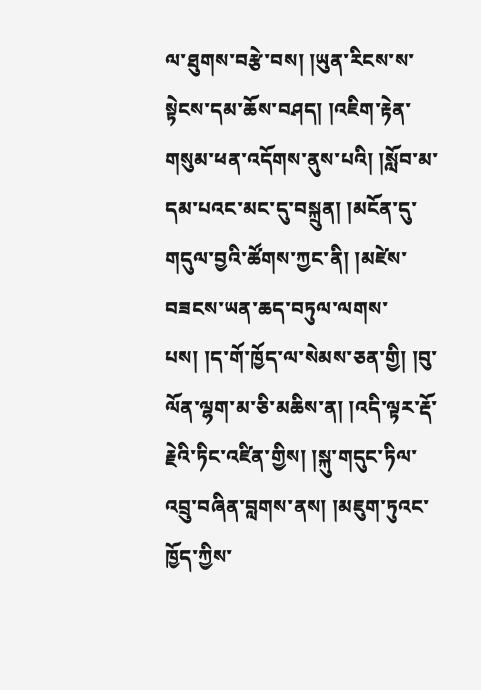ལ་ཐུགས་བརྩེ་བས། །ཡུན་རིངས་ས་སྟེངས་དམ་ཆོས་བཤད། །འཇིག་རྟེན་གསུམ་ཕན་འདོགས་ནུས་པའི། །སློབ་མ་དམ་པའང་མང་དུ་བསྐྲུན། །མངོན་དུ་གདུལ་བྱའི་ཚོགས་ཀྱང་ནི། །མཛེས་བཟངས་ཡན་ཆད་བཏུལ་ལགས་པས། །ད་གོ་ཁྱོད་ལ་སེམས་ཅན་གྱི། །བུ་ལོན་ལྷག་མ་ཅི་མཆིས་ན། །འདི་ལྟར་རྡོ་རྗེའི་ཏིང་འཛིན་གྱིས། །སྐུ་གདུང་ཏིལ་འབྲུ་བཞིན་བླགས་ནས། །མཇུག་ཏུའང་ཁྱོད་ཀྱིས་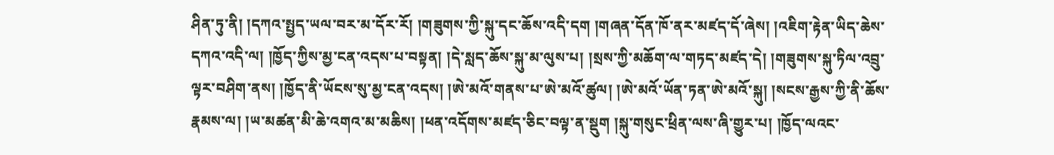ཤིན་ཏུ་ནི། །དཀའ་སྤྱད་ཡལ་བར་མ་དོར་རོ། །གཟུགས་ཀྱི་སྐུ་དང་ཆོས་འདི་དག །གཞན་དོན་ཁོ་ནར་མཛད་དོ་ཞེས། །འཇིག་རྟེན་ཡིད་ཆེས་དཀའ་འདི་ལ། །ཁྱོད་ཀྱིས་མྱ་ངན་འདས་པ་བསྟན། །དེ་སླད་ཆོས་སྐུ་མ་ལུས་པ། །སྲས་ཀྱི་མཆོག་ལ་གཏད་མཛད་དེ། །གཟུགས་སྐུ་ཏིལ་འབྲུ་ལྟར་བཤིག་ནས། །ཁྱོད་ནི་ཡོངས་སུ་མྱ་ངན་འདས། །ཨེ་མའོ་གནས་པ་ཨེ་མའོ་ཚུལ། །ཨེ་མའོ་ཡོན་ཏན་ཨེ་མའོ་སྐུ། །སངས་རྒྱས་ཀྱི་ནི་ཆོས་རྣམས་ལ། །ཡ་མཚན་མི་ཆེ་འགའ་མ་མཆིས། །ཕན་འདོགས་མཛད་ཅིང་བལྟ་ན་སྡུག །སྐུ་གསུང་ཕྲིན་ལས་ཞི་གྱུར་པ། །ཁྱོད་ལའང་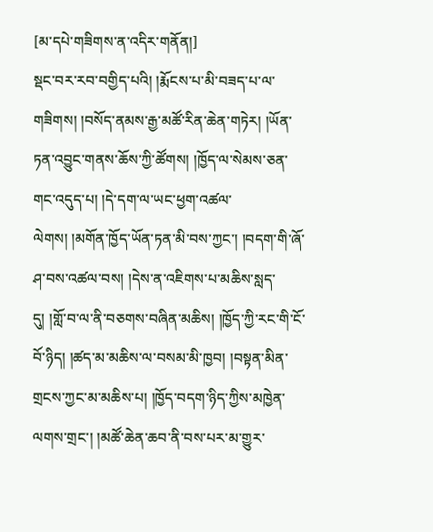[མ་དཔེ་གཟིགས་ན་འདིར་གནོན།]
སྡང་བར་རབ་བགྱིད་པའི། །རྨོངས་པ་མི་བཟད་པ་ལ་གཟིགས། །བསོད་ནམས་རྒྱ་མཚོ་རིན་ཆེན་གཏེར། །ཡོན་ཏན་འབྱུང་གནས་ཆོས་ཀྱི་ཚོགས། །ཁྱོད་ལ་སེམས་ཅན་གང་འདུད་པ། །དེ་དག་ལ་ཡང་ཕྱག་འཚལ་ལེགས། །མགོན་ཁྱོད་ཡོན་ཏན་མི་བས་ཀྱང་། །བདག་གི་ཞོ་ཤ་བས་འཚལ་བས། །དེས་ན་འཇིགས་པ་མཆིས་སླད་དུ། །གློ་བ་ལ་ནི་བཅགས་བཞིན་མཆིས། །ཁྱོད་ཀྱི་རང་གི་ངོ་བོ་ཉིད། །ཚད་མ་མཆིས་ལ་བསམ་མི་ཁྱབ། །བསྟན་མིན་གྲངས་ཀྱང་མ་མཆིས་པ། །ཁྱོད་བདག་ཉིད་ཀྱིས་མཁྱེན་ལགས་གྲང་། །མཚོ་ཆེན་ཆབ་ནི་བས་པར་མ་གྱུར་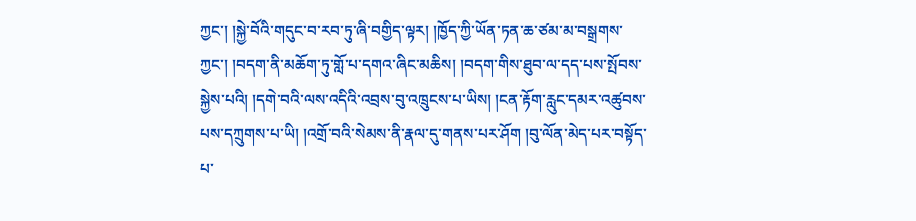ཀྱང་། །སྐྱེ་བོའི་གདུང་བ་རབ་ཏུ་ཞི་བགྱིད་ལྟར། །ཁྱོད་ཀྱི་ཡོན་ཏན་ཆ་ཙམ་མ་བསྒྲགས་ཀྱང་། །བདག་ནི་མཆོག་ཏུ་གློ་པ་དགའ་ཞིང་མཆིས། །བདག་གིས་ཐུབ་ལ་དད་པས་སྤོབས་སྐྱེས་པའི། །དགེ་བའི་ལས་འདིའི་འབྲས་བུ་འཁྲུངས་པ་ཡིས། །ངན་རྟོག་རླུང་དམར་འཚུབས་པས་དཀྲུགས་པ་ཡི། །འགྲོ་བའི་སེམས་ནི་རྣལ་དུ་གནས་པར་ཤོག །བུ་ལོན་མེད་པར་བསྟོད་པ་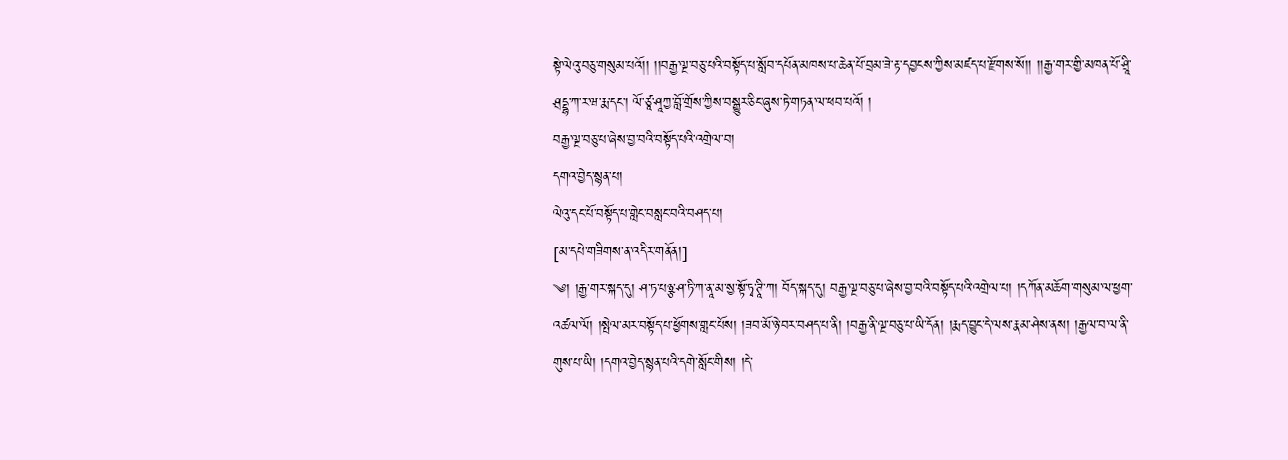སྟེ་ལེའུ་བཅུ་གསུམ་པའོ།། །།བརྒྱ་ལྔ་བཅུ་པའི་བསྟོད་པ་སློབ་དཔོན་མཁས་པ་ཆེན་པོ་བྲམ་ཟེ་རྟ་དབྱངས་ཀྱིས་མཛད་པ་རྫོགས་སོ།། །།རྒྱ་གར་གྱི་མཁན་པོ་ཤྲཱི་ཤྲདྡྷ་ཀ་ར་ཝ་རྨ་དང་། ལོ་ཙཱ་ཤཱཀྱ་བློ་གྲོས་ཀྱིས་བསྒྱུར་ཅིང་ཞུས་ཏེ་གཏན་ལ་ཕབ་པའོ། །
བརྒྱ་ལྔ་བཅུ་པ་ཞེས་བྱ་བའི་བསྟོད་པའི་འགྲེལ་བ།
དགའ་བྱེད་སྙན་པ།
ལེའུ་དང་པོ་བསྟོད་པ་གླེང་བསླང་བའི་བཤད་པ།
[མ་དཔེ་གཟིགས་ན་འདིར་གནོན།]
༄། །རྒྱ་གར་སྐད་དུ། ཤ་ཏ་པཉྩ་ཤ་ཏི་ཀ་ནཱ་མ་སྱ་སྟོ་ཏྭ་ཊཱི་ཀ། བོད་སྐད་དུ། བརྒྱ་ལྔ་བཅུ་པ་ཞེས་བྱ་བའི་བསྟོད་པའི་འགྲེལ་པ། །དཀོན་མཆོག་གསུམ་ལ་ཕྱག་འཚལ་ལོ། །སྤེལ་མར་བསྟོད་པ་ཕྱོགས་གླང་པོས། །ཟབ་མོ་ཉེ་བར་བཤད་པ་ནི། །བརྒྱ་ནི་ལྔ་བཅུ་པ་ཡི་དོན། །རྨད་བྱུང་དེ་ལས་རྣམ་ཤེས་ནས། །རྒྱལ་བ་ལ་ནི་གུས་པ་ཡི། །དགའ་བྱེད་སྙན་པའི་དགེ་སློང་གིས། །དེ་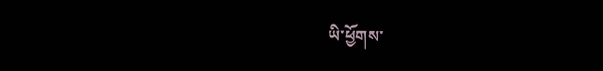ཡི་ཕྱོགས་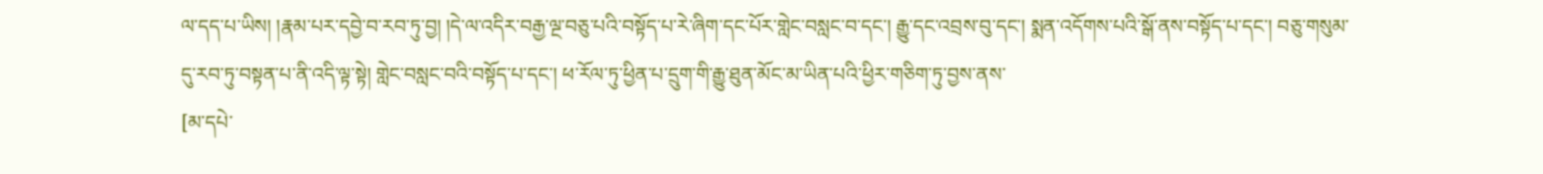ལ་དད་པ་ཡིས། །རྣམ་པར་དབྱེ་བ་རབ་ཏུ་བྱ། །དེ་ལ་འདིར་བརྒྱ་ལྔ་བཅུ་པའི་བསྟོད་པ་རེ་ཞིག་དང་པོར་གླེང་བསླང་བ་དང་། རྒྱུ་དང་འབྲས་བུ་དང་། སྨན་འདོགས་པའི་སྒོ་ནས་བསྟོད་པ་དང་། བཅུ་གསུམ་དུ་རབ་ཏུ་བསྟན་པ་ནི་འདི་ལྟ་སྟེ། གླེང་བསླང་བའི་བསྟོད་པ་དང་། ཕ་རོལ་ཏུ་ཕྱིན་པ་དྲུག་གི་རྒྱུ་ཐུན་མོང་མ་ཡིན་པའི་ཕྱིར་གཅིག་ཏུ་བྱས་ནས་
[མ་དཔེ་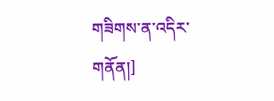གཟིགས་ན་འདིར་གནོན།]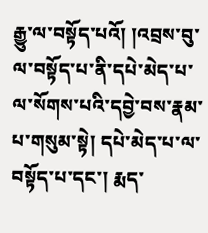རྒྱུ་ལ་བསྟོད་པའོ། །འབྲས་བུ་ལ་བསྟོད་པ་ནི་དཔེ་མེད་པ་ལ་སོགས་པའི་དབྱེ་བས་རྣམ་པ་གསུམ་སྟེ། དཔེ་མེད་པ་ལ་བསྟོད་པ་དང་། རྨད་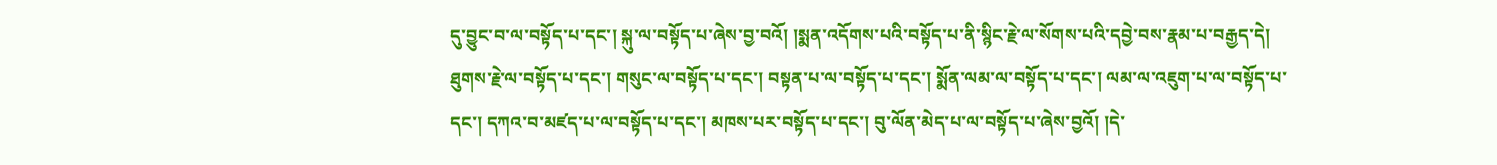དུ་བྱུང་བ་ལ་བསྟོད་པ་དང་། སྐུ་ལ་བསྟོད་པ་ཞེས་བྱ་བའོ། །སྨན་འདོགས་པའི་བསྟོད་པ་ནི་སྙིང་རྗེ་ལ་སོགས་པའི་དབྱེ་བས་རྣམ་པ་བརྒྱད་དེ། ཐུགས་རྗེ་ལ་བསྟོད་པ་དང་། གསུང་ལ་བསྟོད་པ་དང་། བསྟན་པ་ལ་བསྟོད་པ་དང་། སྨོན་ལམ་ལ་བསྟོད་པ་དང་། ལམ་ལ་འཇུག་པ་ལ་བསྟོད་པ་དང་། དཀའ་བ་མཛད་པ་ལ་བསྟོད་པ་དང་། མཁས་པར་བསྟོད་པ་དང་། བུ་ལོན་མེད་པ་ལ་བསྟོད་པ་ཞེས་བྱའོ། །དེ་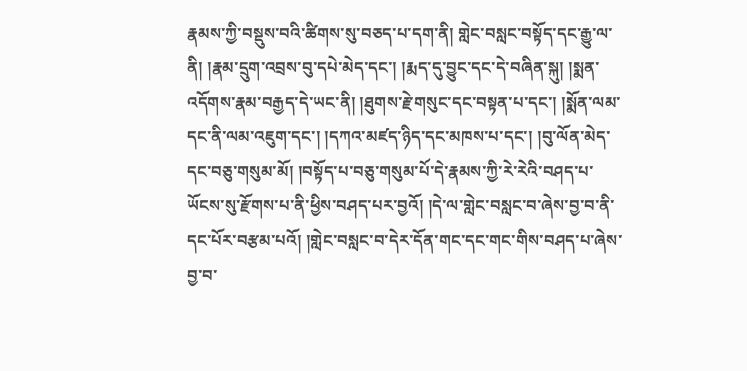རྣམས་ཀྱི་བསྡུས་བའི་ཚིགས་སུ་བཅད་པ་དག་ནི། གླེང་བསླང་བསྟོད་དང་རྒྱུ་ལ་ནི། །རྣམ་དྲུག་འབྲས་བུ་དཔེ་མེད་དང་། །རྨད་དུ་བྱུང་དང་དེ་བཞིན་སྐུ། །སྨན་འདོགས་རྣམ་བརྒྱད་དེ་ཡང་ནི། །ཐུགས་རྗེ་གསུང་དང་བསྟན་པ་དང་། །སྨོན་ལམ་དང་ནི་ལམ་འཇུག་དང་། །དཀའ་མཛད་ཉིད་དང་མཁས་པ་དང་། །བུ་ལོན་མེད་དང་བཅུ་གསུམ་མོ། །བསྟོད་པ་བཅུ་གསུམ་པོ་དེ་རྣམས་ཀྱི་རེ་རེའི་བཤད་པ་ཡོངས་སུ་རྫོགས་པ་ནི་ཕྱིས་བཤད་པར་བྱའོ། །དེ་ལ་གླེང་བསླང་བ་ཞེས་བྱ་བ་ནི་དང་པོར་བརྩམ་པའོ། །གླེང་བསླང་བ་དེར་དོན་གང་དང་གང་གིས་བཤད་པ་ཞེས་བྱ་བ་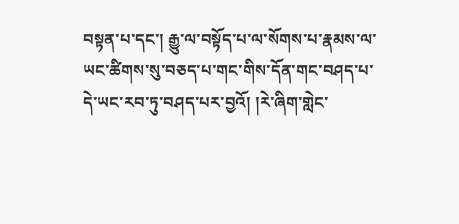བསྟན་པ་དང་། རྒྱུ་ལ་བསྟོད་པ་ལ་སོགས་པ་རྣམས་ལ་ཡང་ཚིགས་སུ་བཅད་པ་གང་གིས་དོན་གང་བཤད་པ་དེ་ཡང་རབ་ཏུ་བཤད་པར་བྱའོ། །རེ་ཞིག་གླེང་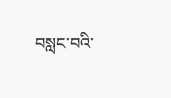བསླང་བའི་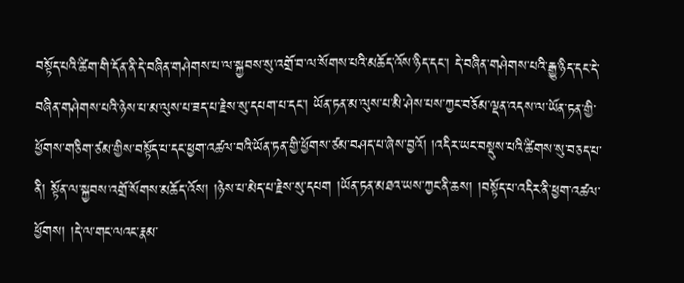བསྟོད་པའི་ཚིག་གི་དོན་ནི་དེ་བཞིན་གཤེགས་པ་ལ་སྐྱབས་སུ་འགྲོ་བ་ལ་སོགས་པའི་མཆོད་འོས་ཉིད་དང་། དེ་བཞིན་གཤེགས་པའི་རྒྱུ་ཉིད་དང་དེ་བཞིན་གཤེགས་པའི་ཉེས་པ་མ་ལུས་པ་ཟད་པ་རྗེས་སུ་དཔག་པ་དང་། ཡོན་ཏན་མ་ལུས་པ་མི་ཤེས་པས་ཀྱང་བཅོམ་ལྡན་འདས་ལ་ཡོན་ཏན་གྱི་ཕྱོགས་གཅིག་ཙམ་གྱིས་བསྟོད་པ་དང་ཕྱག་འཚལ་བའི་ཡོན་ཏན་གྱི་ཕྱོགས་ཙམ་བཤད་པ་ཞེས་བྱའོ། །འདིར་ཡང་བསྡུས་པའི་ཚིགས་སུ་བཅད་པ་ནི། སྟོན་ལ་སྐྱབས་འགྲོ་སོགས་མཆོད་འོས། །ཉེས་པ་མེད་པ་རྗེས་སུ་དཔག །ཡོན་ཏན་མཐའ་ཡས་ཀྱང་ནི་ཆས། །བསྟོད་པ་འདིར་ནི་ཕྱག་འཚལ་ཕྱོགས། །དེ་ལ་གང་ལའང་རྣམ་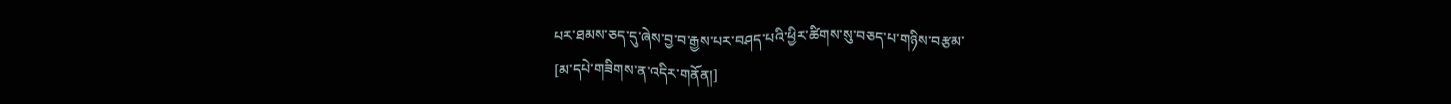པར་ཐམས་ཅད་དུ་ཞེས་བྱ་བ་རྒྱས་པར་བཤད་པའི་ཕྱིར་ཚིགས་སུ་བཅད་པ་གཉིས་བརྩམ་
[མ་དཔེ་གཟིགས་ན་འདིར་གནོན།]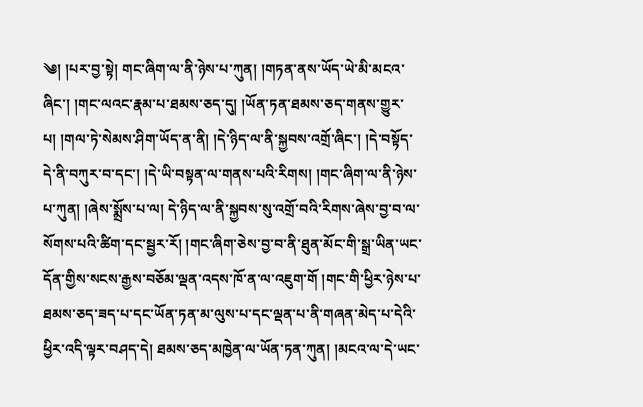༄། །པར་བྱ་སྟེ། གང་ཞིག་ལ་ནི་ཉེས་པ་ཀུན། །གཏན་ནས་ཡོད་ཡེ་མི་མངའ་ཞིང་། །གང་ལའང་རྣམ་པ་ཐམས་ཅད་དུ། །ཡོན་ཏན་ཐམས་ཅད་གནས་གྱུར་པ། །གལ་ཏེ་སེམས་ཤིག་ཡོད་ན་ནི། །དེ་ཉིད་ལ་ནི་སྐྱབས་འགྲོ་ཞིང་། །དེ་བསྟོད་དེ་ནི་བཀུར་བ་དང་། །དེ་ཡི་བསྟན་ལ་གནས་པའི་རིགས། །གང་ཞིག་ལ་ནི་ཉེས་པ་ཀུན། །ཞེས་སྨྲོས་པ་ལ། དེ་ཉིད་ལ་ནི་སྐྱབས་སུ་འགྲོ་བའི་རིགས་ཞེས་བྱ་བ་ལ་སོགས་པའི་ཚིག་དང་སྦྱར་རོ། །གང་ཞིག་ཅེས་བྱ་བ་ནི་ཐུན་མོང་གི་སྒྲ་ཡིན་ཡང་དོན་གྱིས་སངས་རྒྱས་བཅོམ་ལྡན་འདས་ཁོ་ན་ལ་འཇུག་གོ །གང་གི་ཕྱིར་ཉེས་པ་ཐམས་ཅད་ཟད་པ་དང་ཡོན་ཏན་མ་ལུས་པ་དང་ལྡན་པ་ནི་གཞན་མེད་པ་དེའི་ཕྱིར་འདི་ལྟར་བཤད་དེ། ཐམས་ཅད་མཁྱེན་ལ་ཡོན་ཏན་ཀུན། །མངའ་ལ་དེ་ཡང་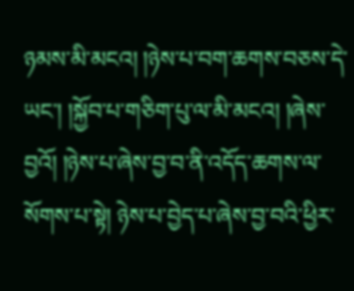ཉམས་མི་མངའ། །ཉེས་པ་བག་ཆགས་བཅས་དེ་ཡང་། །སྐྱོབ་པ་གཅིག་པུ་ལ་མི་མངའ། །ཞེས་བྱའོ། །ཉེས་པ་ཞེས་བྱ་བ་ནི་འདོད་ཆགས་ལ་སོགས་པ་སྟེ། ཉེས་པ་བྱེད་པ་ཞེས་བྱ་བའི་ཕྱིར་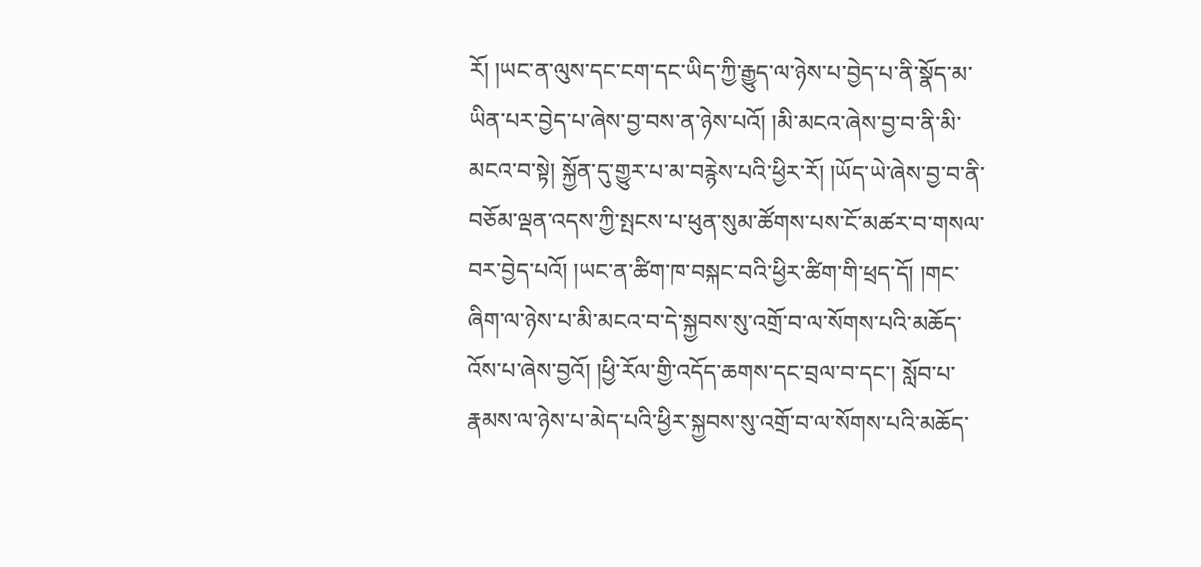རོ། །ཡང་ན་ལུས་དང་ངག་དང་ཡིད་ཀྱི་རྒྱུད་ལ་ཉེས་པ་བྱེད་པ་ནི་སྣོད་མ་ཡིན་པར་བྱེད་པ་ཞེས་བྱ་བས་ན་ཉེས་པའོ། །མི་མངའ་ཞེས་བྱ་བ་ནི་མི་མངའ་བ་སྟེ། སྐྱོན་དུ་གྱུར་པ་མ་བརྙེས་པའི་ཕྱིར་རོ། །ཡོད་ཡེ་ཞེས་བྱ་བ་ནི་བཅོམ་ལྡན་འདས་ཀྱི་སྤངས་པ་ཕུན་སུམ་ཚོགས་པས་ངོ་མཚར་བ་གསལ་བར་བྱེད་པའོ། །ཡང་ན་ཚིག་ཁ་བསྐང་བའི་ཕྱིར་ཚིག་གི་ཕྲད་དོ། །གང་ཞིག་ལ་ཉེས་པ་མི་མངའ་བ་དེ་སྐྱབས་སུ་འགྲོ་བ་ལ་སོགས་པའི་མཆོད་འོས་པ་ཞེས་བྱའོ། །ཕྱི་རོལ་གྱི་འདོད་ཆགས་དང་བྲལ་བ་དང་། སློབ་པ་རྣམས་ལ་ཉེས་པ་མེད་པའི་ཕྱིར་སྐྱབས་སུ་འགྲོ་བ་ལ་སོགས་པའི་མཆོད་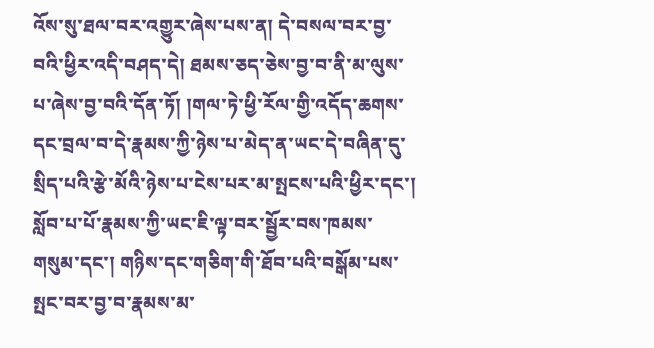འོས་སུ་ཐལ་བར་འགྱུར་ཞེས་པས་ན། དེ་བསལ་བར་བྱ་བའི་ཕྱིར་འདི་བཤད་དེ། ཐམས་ཅད་ཅེས་བྱ་བ་ནི་མ་ལུས་པ་ཞེས་བྱ་བའི་དོན་ཏོ། །གལ་ཏེ་ཕྱི་རོལ་གྱི་འདོད་ཆགས་དང་བྲལ་བ་དེ་རྣམས་ཀྱི་ཉེས་པ་མེད་ན་ཡང་དེ་བཞིན་དུ་སྲིད་པའི་རྩེ་མོའི་ཉེས་པ་ངེས་པར་མ་སྤངས་པའི་ཕྱིར་དང་། སློབ་པ་པོ་རྣམས་ཀྱི་ཡང་ཇི་ལྟ་བར་སྦྱོར་བས་ཁམས་གསུམ་དང་། གཉིས་དང་གཅིག་གི་ཐོབ་པའི་བསྒོམ་པས་སྤང་བར་བྱ་བ་རྣམས་མ་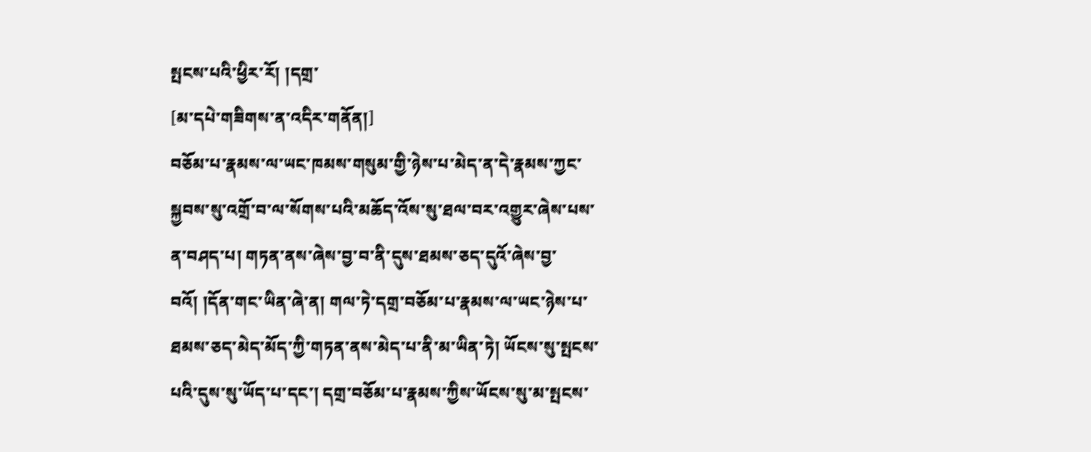སྤངས་པའི་ཕྱིར་རོ། །དགྲ་
[མ་དཔེ་གཟིགས་ན་འདིར་གནོན།]
བཅོམ་པ་རྣམས་ལ་ཡང་ཁམས་གསུམ་གྱི་ཉེས་པ་མེད་ན་དེ་རྣམས་ཀྱང་སྐྱབས་སུ་འགྲོ་བ་ལ་སོགས་པའི་མཆོད་འོས་སུ་ཐལ་བར་འགྱུར་ཞེས་པས་ན་བཤད་པ། གཏན་ནས་ཞེས་བྱ་བ་ནི་དུས་ཐམས་ཅད་དུའོ་ཞེས་བྱ་བའོ། །དོན་གང་ཡིན་ཞེ་ན། གལ་ཏེ་དགྲ་བཅོམ་པ་རྣམས་ལ་ཡང་ཉེས་པ་ཐམས་ཅད་མེད་མོད་ཀྱི་གཏན་ནས་མེད་པ་ནི་མ་ཡིན་ཏེ། ཡོངས་སུ་སྤངས་པའི་དུས་སུ་ཡོད་པ་དང་། དགྲ་བཅོམ་པ་རྣམས་ཀྱིས་ཡོངས་སུ་མ་སྤངས་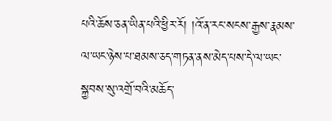པའི་ཆོས་ཅན་ཡིན་པའི་ཕྱིར་རོ། །འོ་ན་རང་སངས་རྒྱས་རྣམས་ལ་ཡང་ཉེས་པ་ཐམས་ཅད་གཏན་ནས་མེད་པས་དེ་ལ་ཡང་སྐྱབས་སུ་འགྲོ་བའི་མཆོད་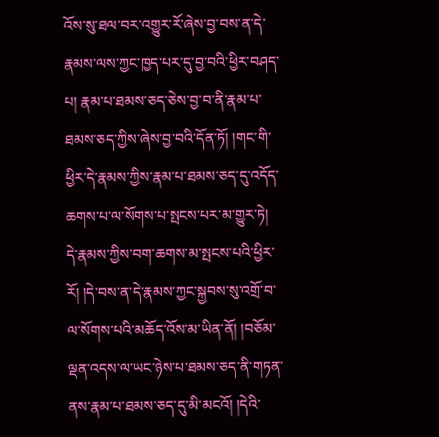འོས་སུ་ཐལ་བར་འགྱུར་རོ་ཞེས་བྱ་བས་ན་དེ་རྣམས་ལས་ཀྱང་ཁྱད་པར་དུ་བྱ་བའི་ཕྱིར་བཤད་པ། རྣམ་པ་ཐམས་ཅད་ཅེས་བྱ་བ་ནི་རྣམ་པ་ཐམས་ཅད་ཀྱིས་ཞེས་བྱ་བའི་དོན་ཏོ། །གང་གི་ཕྱིར་དེ་རྣམས་ཀྱིས་རྣམ་པ་ཐམས་ཅད་དུ་འདོད་ཆགས་པ་ལ་སོགས་པ་སྤངས་པར་མ་གྱུར་ཏེ། དེ་རྣམས་ཀྱིས་བག་ཆགས་མ་སྤངས་པའི་ཕྱིར་རོ། །དེ་བས་ན་དེ་རྣམས་ཀྱང་སྐྱབས་སུ་འགྲོ་བ་ལ་སོགས་པའི་མཆོད་འོས་མ་ཡིན་ནོ། །བཅོམ་ལྡན་འདས་ལ་ཡང་ཉེས་པ་ཐམས་ཅད་ནི་གཏན་ནས་རྣམ་པ་ཐམས་ཅད་དུ་མི་མངའོ། །དེའི་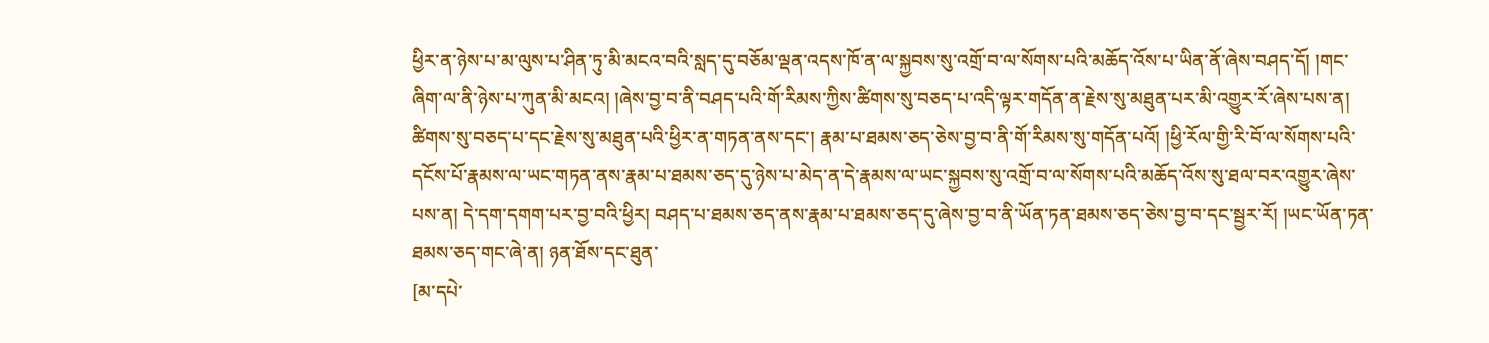ཕྱིར་ན་ཉེས་པ་མ་ལུས་པ་ཤིན་ཏུ་མི་མངའ་བའི་སླད་དུ་བཅོམ་ལྡན་འདས་ཁོ་ན་ལ་སྐྱབས་སུ་འགྲོ་བ་ལ་སོགས་པའི་མཆོད་འོས་པ་ཡིན་ནོ་ཞེས་བཤད་དོ། །གང་ཞིག་ལ་ནི་ཉེས་པ་ཀུན་མི་མངའ། །ཞེས་བྱ་བ་ནི་བཤད་པའི་གོ་རིམས་ཀྱིས་ཚིགས་སུ་བཅད་པ་འདི་ལྟར་གདོན་ན་རྗེས་སུ་མཐུན་པར་མི་འགྱུར་རོ་ཞེས་པས་ན། ཚིགས་སུ་བཅད་པ་དང་རྗེས་སུ་མཐུན་པའི་ཕྱིར་ན་གཏན་ནས་དང་། རྣམ་པ་ཐམས་ཅད་ཅེས་བྱ་བ་ནི་གོ་རིམས་སུ་གདོན་པའོ། །ཕྱི་རོལ་གྱི་རི་བོ་ལ་སོགས་པའི་དངོས་པོ་རྣམས་ལ་ཡང་གཏན་ནས་རྣམ་པ་ཐམས་ཅད་དུ་ཉེས་པ་མེད་ན་དེ་རྣམས་ལ་ཡང་སྐྱབས་སུ་འགྲོ་བ་ལ་སོགས་པའི་མཆོད་འོས་སུ་ཐལ་བར་འགྱུར་ཞེས་པས་ན། དེ་དག་དགག་པར་བྱ་བའི་ཕྱིར། བཤད་པ་ཐམས་ཅད་ནས་རྣམ་པ་ཐམས་ཅད་དུ་ཞེས་བྱ་བ་ནི་ཡོན་ཏན་ཐམས་ཅད་ཅེས་བྱ་བ་དང་སྦྱར་རོ། །ཡང་ཡོན་ཏན་ཐམས་ཅད་གང་ཞེ་ན། ཉན་ཐོས་དང་ཐུན་
[མ་དཔེ་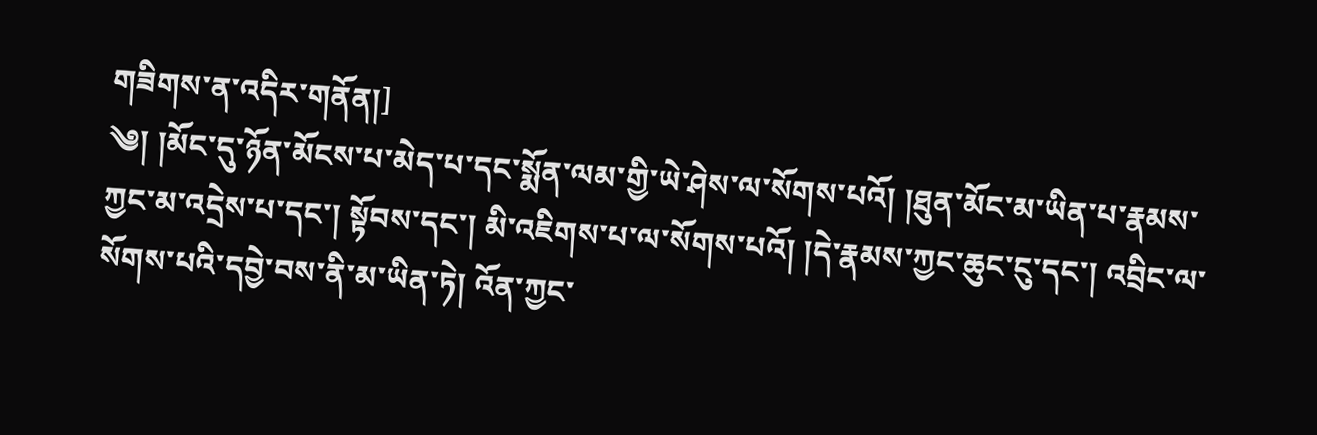གཟིགས་ན་འདིར་གནོན།]
༄། །མོང་དུ་ཉོན་མོངས་པ་མེད་པ་དང་སྨོན་ལམ་གྱི་ཡེ་ཤེས་ལ་སོགས་པའོ། །ཐུན་མོང་མ་ཡིན་པ་རྣམས་ཀྱང་མ་འདྲེས་པ་དང་། སྟོབས་དང་། མི་འཇིགས་པ་ལ་སོགས་པའོ། །དེ་རྣམས་ཀྱང་ཆུང་ངུ་དང་། འབྲིང་ལ་སོགས་པའི་དབྱེ་བས་ནི་མ་ཡིན་ཏེ། འོན་ཀྱང་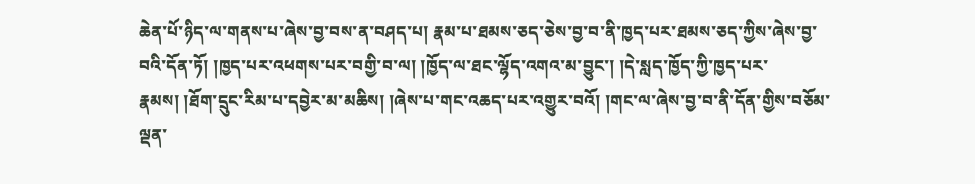ཆེན་པོ་ཉིད་ལ་གནས་པ་ཞེས་བྱ་བས་ན་བཤད་པ། རྣམ་པ་ཐམས་ཅད་ཅེས་བྱ་བ་ནི་ཁྱད་པར་ཐམས་ཅད་ཀྱིས་ཞེས་བྱ་བའི་དོན་ཏོ། །ཁྱད་པར་འཕགས་པར་བགྱི་བ་ལ། །ཁྱོད་ལ་ཐང་ལྷོད་འགའ་མ་བྱུང་། །དེ་སླད་ཁྱོད་ཀྱི་ཁྱད་པར་རྣམས། །ཐོག་དྲུང་རིམ་པ་དབྱེར་མ་མཆིས། །ཞེས་པ་གང་འཆད་པར་འགྱུར་བའོ། །གང་ལ་ཞེས་བྱ་བ་ནི་དོན་གྱིས་བཅོམ་ལྡན་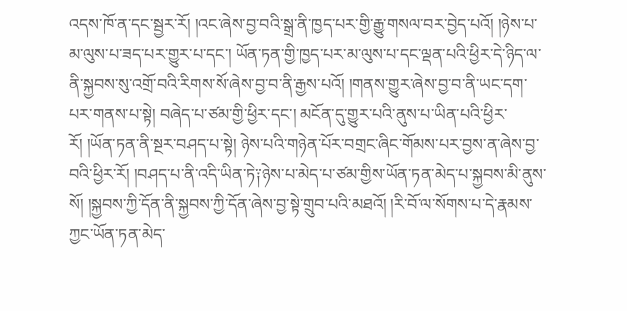འདས་ཁོ་ན་དང་སྦྱར་རོ། །འང་ཞེས་བྱ་བའི་སྒྲ་ནི་ཁྱད་པར་གྱི་རྒྱུ་གསལ་བར་བྱེད་པའོ། །ཉེས་པ་མ་ལུས་པ་ཟད་པར་གྱུར་པ་དང་། ཡོན་ཏན་གྱི་ཁྱད་པར་མ་ལུས་པ་དང་ལྡན་པའི་ཕྱིར་དེ་ཉིད་ལ་ནི་སྐྱབས་སུ་འགྲོ་བའི་རིགས་སོ་ཞེས་བྱ་བ་ནི་རྒྱས་པའོ། །གནས་གྱུར་ཞེས་བྱ་བ་ནི་ཡང་དག་པར་གནས་པ་སྟེ། བཞེད་པ་ཙམ་གྱི་ཕྱིར་དང་། མངོན་དུ་གྱུར་པའི་ནུས་པ་ཡིན་པའི་ཕྱིར་རོ། །ཡོན་ཏན་ནི་སྔར་བཤད་པ་སྟེ། ཉེས་པའི་གཉེན་པོར་བགྲང་ཞིང་གོམས་པར་བྱས་ན་ཞེས་བྱ་བའི་ཕྱིར་རོ། །བཤད་པ་ནི་འདི་ཡིན་ཏེ༑ཉེས་པ་མེད་པ་ཙམ་གྱིས་ཡོན་ཏན་མེད་པ་སྐྱབས་མི་ནུས་སོ། །སྐྱབས་ཀྱི་དོན་ནི་སྐྱབས་ཀྱི་དོན་ཞེས་བྱ་སྟེ་གྲུབ་པའི་མཐའོ། །རི་བོ་ལ་སོགས་པ་དེ་རྣམས་ཀྱང་ཡོན་ཏན་མེད་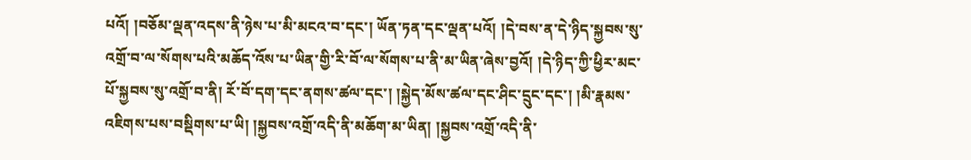པའོ། །བཅོམ་ལྡན་འདས་ནི་ཉེས་པ་མི་མངའ་བ་དང་། ཡོན་ཏན་དང་ལྡན་པའོ། །དེ་བས་ན་དེ་ཉིད་སྐྱབས་སུ་འགྲོ་བ་ལ་སོགས་པའི་མཆོད་འོས་པ་ཡིན་གྱི་རི་བོ་ལ་སོགས་པ་ནི་མ་ཡིན་ཞེས་བྱའོ། །དེ་ཉིད་ཀྱི་ཕྱིར་མང་པོ་སྐྱབས་སུ་འགྲོ་བ་ནི། རོ་བོ་དག་དང་ནགས་ཚལ་དང་། །སྐྱེད་མོས་ཚལ་དང་ཤིང་དྲུང་དང་། །མི་རྣམས་འཇིགས་པས་བསྡིགས་པ་ཡི། །སྐྱབས་འགྲོ་འདི་ནི་མཆོག་མ་ཡིན། །སྐྱབས་འགྲོ་འདི་ནི་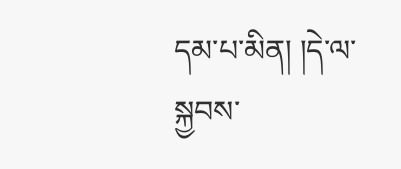དམ་པ་མིན། །དེ་ལ་སྐྱབས་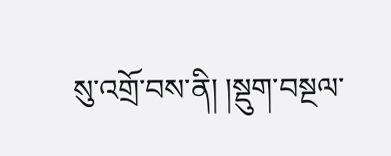སུ་འགྲོ་བས་ནི། །སྡུག་བསྔལ་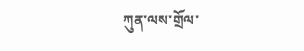ཀུན་ལས་གྲོལ་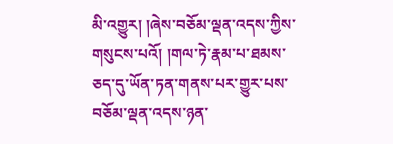མི་འགྱུར། །ཞེས་བཅོམ་ལྡན་འདས་ཀྱིས་གསུངས་པའོ། །གལ་ཏེ་རྣམ་པ་ཐམས་ཅད་དུ་ཡོན་ཏན་གནས་པར་གྱུར་པས་བཅོམ་ལྡན་འདས་ཉན་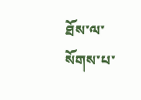ཐོས་ལ་སོགས་པ་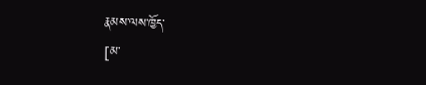རྣམས་ལས་ཁྱོད་
[མ་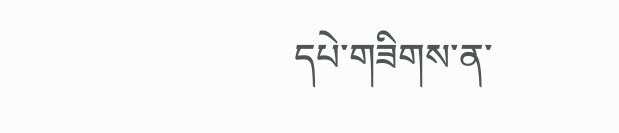དཔེ་གཟིགས་ན་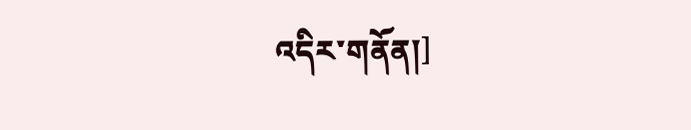འདིར་གནོན།]